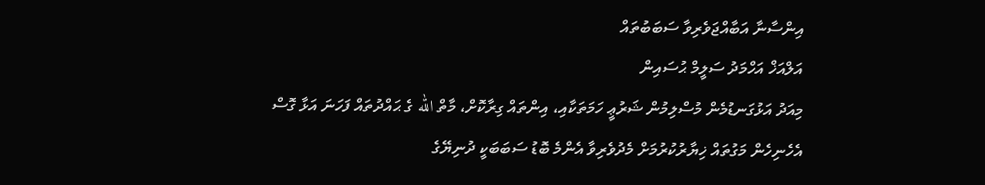އިންސާނާ އަބާއްޖަވެރިވާ ސަބަބުތައް
އަލްއަޚް އަހްމަދު ސަލީމް ޙުސައިން
މިއަދު އަޅުގަނޑުމެން މުސްލިމުން ޝަރުޢީ ހަމަތަކާއި، އިންތައް ގިރާކޮށް، މާތް الله ގެ ޙައްދުތައް ފަހަނަ އަޅާ ގޮސް އެހެނިހެން މަގުތައް ޚިޔާރުކުރުމަށް މެދުވެރިވާ އެންމެ ބޮޑު ސަބަބަކީ ދުނިޔޭގެ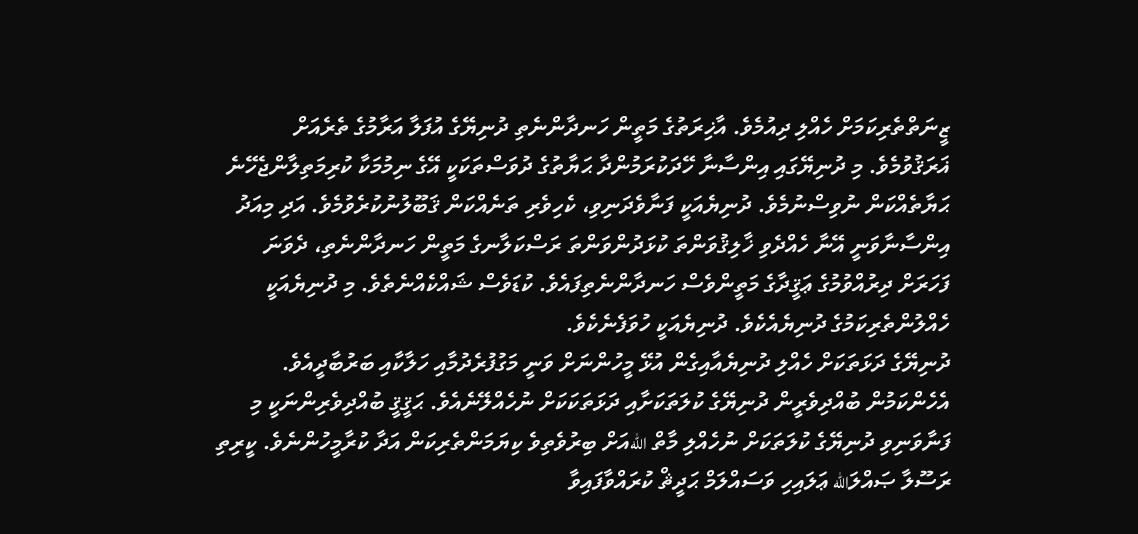ޒީނަތްތެރިކަމަށް ހެއްލި ދިއުމެވެ. އާޚިރަތުގެ މަތީން ހަނދާންނެތި ދުނިޔޭގެ އުފަލާ އަރާމުގެ ތެރެއަށް ޣަރަޤުވުމެވެ. މި ދުނިޔޭގައި އިންސާނާ ހޭދަކުރަމުންދާ ޙަޔާތުގެ ދުވަސްތަކަކީ އޭގެ ނިމުމަކާ ކުރިމަތިލާންޖެހޭނެ ޙަޔާތެއްކަން ނުވިސްނުމެވެ. ދުނިޔެއަކީ ފަނާވެދަނިވި، ކެހިވެރި ތަނެއްކަން ޤަބޫލުނުކުރެވުމެވެ. އަދި މިއަދު އިންސާނާވަނީ އޭނާ ހެއްދެވި ޚާލިޤުވަންތަ ކުޅަދުންވަންތަ ރަސްކަލާނގެ މަތީން ހަނދާންނެތި، ދެވަނަ ފަހަރަށް ދިރުއްވުމުގެ ޢަޤީދާގެ މަތީންވެސް ހަނދާންނެތިފައެވެ. ކުޑަވެސް ޝައްކެއްނެތެވެ. މި ދުނިޔެއަކީ ހެއްލުންތެރިކަމުގެ ދުނިޔެއެކެވެ. ދުނިޔެއަކީ ހުވަފެނެކެވެ.
ދުނިޔޭގެ ދަޅަތަކަށް ހެއްލި ދުނިޔެއާއިގެން އުޅޭ މީހުންނަށް ވަނީ މަގުފުރެދުމާއި ހަލާކާއި ބަރުބާދީއެވެ. އެހެންކަމުން ބުއްދިވެރީން ދުނިޔޭގެ ކުލަތަކަށާއި ދަޅަތަކަކަށް ނުހެއްލޭނެއެވެ. ޙަޤީޤީ ބުއްދިވެރިންނަކީ މި ފަނާވަނިވި ދުނިޔޭގެ ކުލަތަކަށް ނުހެއްލި މާތް اللهއަށް ބިރުވެތިވެ ކިޔަމަންތެރިކަން އަދާ ކުރާމީހުންނެވެ. ކީރިތި ރަސޫލާ ޞައްލަالله ޢަލައިހި ވަސައްލަމް ޙަދީޘް ކުރައްވާފައިވާ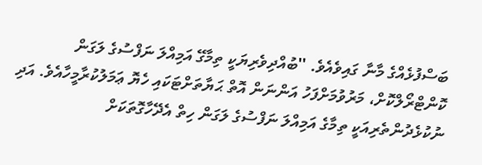ބަސްފުޅެއްގެ މާނާ ގައިވެއެވެ. ''ބުއްދިވެރިޔަކީ ތިމާގޭ އަމިއްލަ ނަފްސުގެ ލަގަން ކޮންޓްރޯލްކޮށް، މަރުވުމަށްފަހު އަންނަން އޮތް ޙަޔާތަށްޓަކައި ހެޔޮ ޢަމަލުކުރާމީހާއެވެ. އަދި ނުކުޅެދުންތެރިއަކީ ތިމާގެ އަމިއްލަ ނަފްސުގެ ލަގަން ހިތް އެދޭހާގޮތަކަށް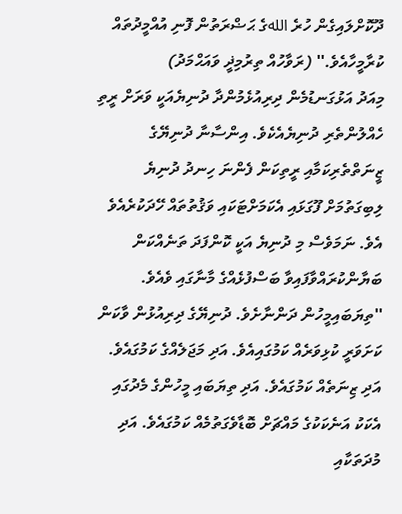ދޫކޮށްލައިގެން ހުރެ اللهގެ ޙަޟްރަތުން ފޮނި އުއްމީދުތައް ކުރާމީހާއެވެ.'' (ރަވާހުއް ތިރުމިޛީ ވައަޙްމަދު)
މިއަދު އަޅުގަނޑުމެން ދިރިއުޅެމުންދާ ދުނިޔެއަކީ ވަރަށް ރީތި ހެއްލުންތެރި ދުނިޔެއެކެވެ. އިންސާނާ ދުނިޔޭގެ ޒީނަތްތެރިކަމާއި ރީތިކަން ފެންނަ ހިނދު ދުނިޔެ ލިބިގަތުމަށް ފޫގަޅައި އެކަމަށްޓަކައި ވަޤުތުތައް ހޭދަކުރެއެވެ އެވެ. ނަމަވެސް މި ދުނިޔެ އަކީ ކޮންފަދަ ތަނެއްކަން ބަޔާންކުރައްވާފައިވާ ބަސްފުޅެއްގެ މާނާގައި ވެއެވެ. ''ތިޔަބައިމީހުން ދަންނާށެވެ. ދުނިޔޭގެ ދިރިއުޅުން ވާކަން ކަށަވަރީ ކުޅިވަރެއް ކަމުގައިއެވެ. އަދި މަޖަލެއްގެ ކަމުގައެވެ. އަދި ޒިނަތެއް ކަމުގައެވެ. އަދި ތިޔަބައި މީހުންގެ މެދުގައި އެކަކު އަނެކަކުގެ މައްޗަށް ބޮޑާވެގަތުމެއް ކަމުގައެވެ. އަދި މުދަތަކާއި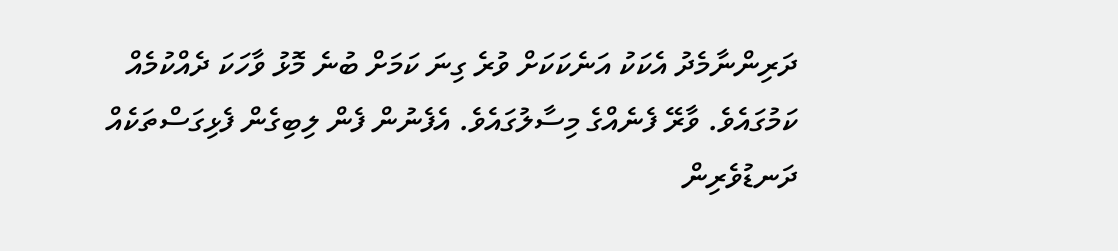ދަރިންނާމެދު އެކަކު އަނެކަކަށް ވުރެ ގިނަ ކަމަށް ބުނެ މޮޅު ވާހަކަ ދެއްކުމެއް ކަމުގައެވެ. ވާރޭ ފެނެއްގެ މިސާލުގައެވެ. އެފެނުން ފެން ލިބިގެން ފެޅިގަސްތަކެއް ދަނޑުވެރިން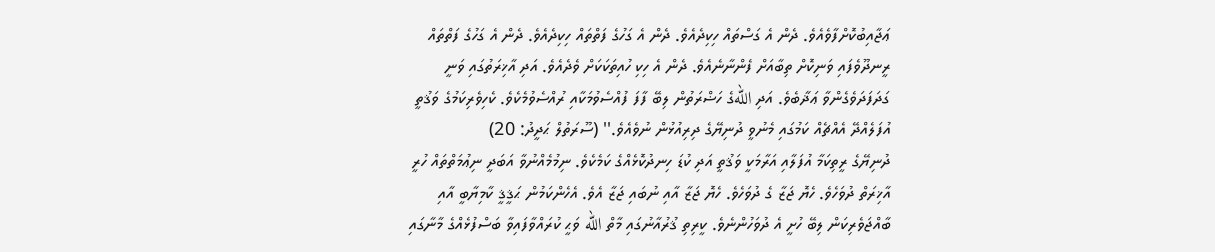ޢަޖާއިބުކޮށްފާވެއެވެ. ދެން އެ ގަސްތައް ހިކިދެއެވެ. ދެން އެ ގަހުގެ ފަތްތައް ހިކިދެއެވެ. ދެން އެ ގަހުގެ ފަތްތައް ރީނދޫވެފައި ވަނިކޮށް ތިބާއަށް ފެންނާނެއެވެ. ދެން އެ ހިކި ހުއިތަކަކަށް ވެދެއެވެ. އަދި އާޚިރަތުގައި ވަނީ ގަދަފަދަވެގެންވާ ޢަޛާބެވެ. އަދި اللهގެ ހަޟްރަތުން ލިބޭ ފާފަ ފުއްސެވުމަކާއި ރުއްސެވުމެކެވެ. ކެހިވެރިކަމުގެ ވަޤުތީ އުފަލެއްދޭ އެއްޗެއް ކަމުގައި މެނުވީ ދުނިޔޭގެ ދިރިއުޅުން ނުވެއެވެ.'' (ސޫރަތުލް ޙަދީދު: 20)
ދުނިޔޭގެ ރީތިކަމާ އުފަލާއި އަރާމަކީ ވަޤުތީ އަދި ކުޑަ ހިނދުކޮޅެއްގެ ކަމެކެވެ. ނިމުމެއްނުވާ އަބަދީ ނިޢުމަތްތައް ހުރީ އާޚިރަތް ދުވަހެވެ. ހެޔޮ ޖަޒާ ގެ ދުވަހެވެ. ހެޔޮ ޖަޒާ އާއި ނުބައި ޖަޒާ އެވެ. އެހެންކަމުން ޙަޤީޤީ ކާމިޔާބީ އާއި ބާއްޖަވެރިކަން ލިބޭ ހުށީ އެ ދުވަހުންނެވެ. ކީރިތި ޤުރުއާނުގައި މާތް الله ވަޙީ ކުރައްވާފައިވާ ބަސްފުޅެއްގެ މާނާގައި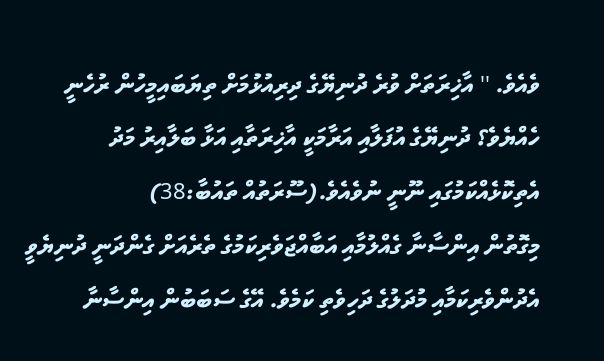ވެއެވެ. '' އާޚިރަތަށް ވުރެ ދުނިޔޭގެ ދިރިއުޅުމަށް ތިޔަބައިމީހުން ރުހެނީ ހެއްޔެވެ؟ ދުނިޔޭގެ އުފަލާއި އަރާމަކީ އާޚިރަތާއި އަޅާ ބަލާއިރު މަދު އެތިކޮޅެއްކަމުގައި ނޫނީ ނުވެއެވެ.(ސޫރަތުއް ތައުބާ:38)
މިގޮތުން އިންސާނާ ގެއްލުމާއި އަބާއްޖަވެރިކަމުގެ ތެރެއަށް ގެންދަނީ ދުނިޔެވީ އެދުންވެރިކަމާއި މުދަލުގެ ދަހިވެތި ކަމެވެ. އޭގެ ސަބަބުން އިންސާނާ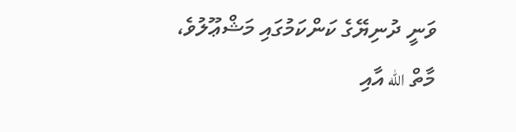ވަނީ ދުނިޔޭގެ ކަންކަމުގައި މަޝްޢޫލުވެ، މާތް الله އާއި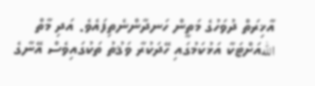އާޚިރަތް ދުވަހުގެ މަތީން ހަނދާންނެތިފައެވެ. އަދި މާތް اللهއަށްޓަކާ އަޅުކަމުގައި ހޭދަކުރާ ވަޤުތު ތަކުގައިވެސް އޭނާގެ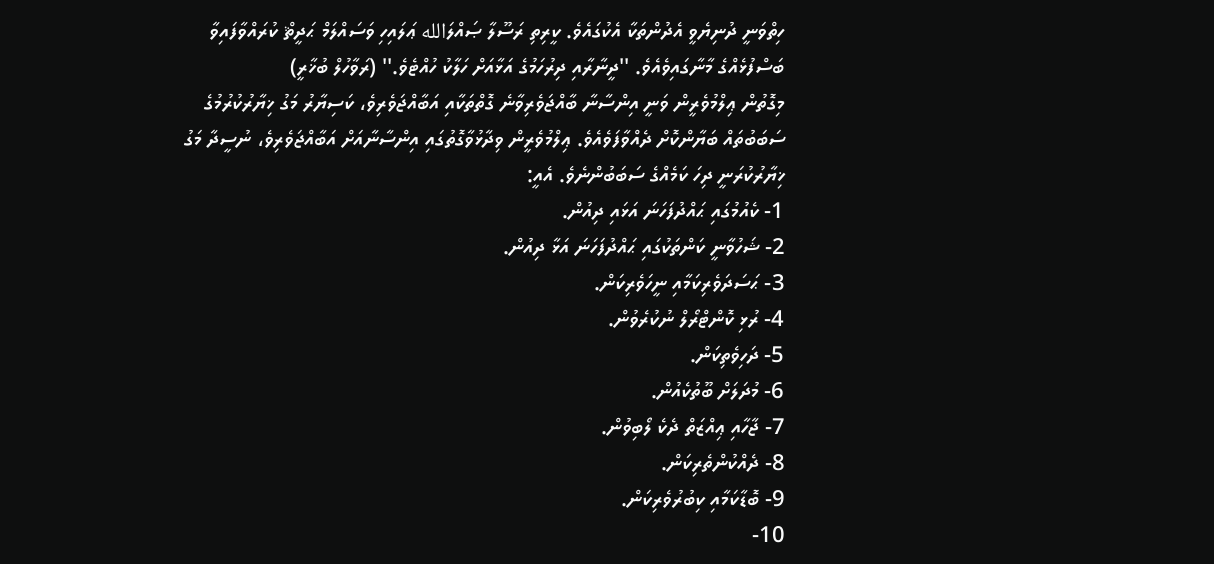ހިތްވަނީ ދުނިޔެވީ އެދުންތަކާ އެކުގައެވެ. ކީރިތި ރަސޫލާ ޞައްލަالله ޢަލައިހި ވަސައްލަމް ޙަދީޘް ކުރައްވާފައިވާ ބަސްފުޅެއްގެ މާނާގައިވެއެވެ. ''ދީނާރާއި ދިރުހަމުގެ އަޅާއަށް ހަލާކު ހުއްޓެވެ.'' (ރަވާހުލް ބުޚާރީ)
މިގޮތުން ޢިލްމުވެރީން ވަނީ އިންސާނާ ބާއްޖަވެރިވާނެ ގޮތްތަކާއި އަބާއްޖަވެރިވެ، ކަސިޔާރު މަގު ޚިޔާރުކުރުމުގެ ސަބަބުތައް ބަޔާންކޮށް ދެއްވާފަވެއެވެ. ޢިލްމުވެރީން ވިދާޅުވާގޮތުގައި އިންސާނާއަށް އަބާއްޖަވެރިވެ، ނުސީދާ މަގު ޚިޔާރުކުރަނީ ދިހަ ކަމެއްގެ ސަބަބުންނެވެ. އެއީ:
1- ކެއުމުގައި ޙައްދުފަހަނަ އަޅައި ދިއުން.
2- ޝަހުވާނީ ކަންތަކުގައި ޙައްދުފަހަނަ އަޅާ ދިއުން.
3- ޙަސަދަވެރިކަމާއި ނީހަވެރިކަން.
4- ރުޅި ކޮންޓްރޯލް ނުކުރެވުން.
5- ދަހިވެތިކަން.
6- މުދަލަށް ބޫތުކެއުން.
7- ޖާހާއި ޢިއްޒަތް ދެކެ ލޯބިވުން.
8- ދެއްކުންތެރިކަން.
9- ބޮޑާކަމާއި ކިބުރުވެރިކަން.
10-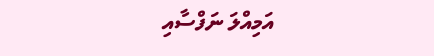އަމިއްލަ ނަފްސާއި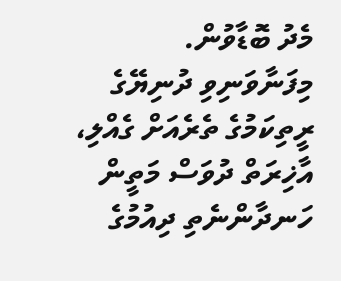މެދު ބޮޑާވުން.
މިފަނާވަނިވި ދުނިޔޭގެ ރީތިކަމުގެ ތެރެއަށް ގެއްލި، އާޚިރަތް ދުވަސް މަތީން ހަނދާންނެތި ދިއުމުގެ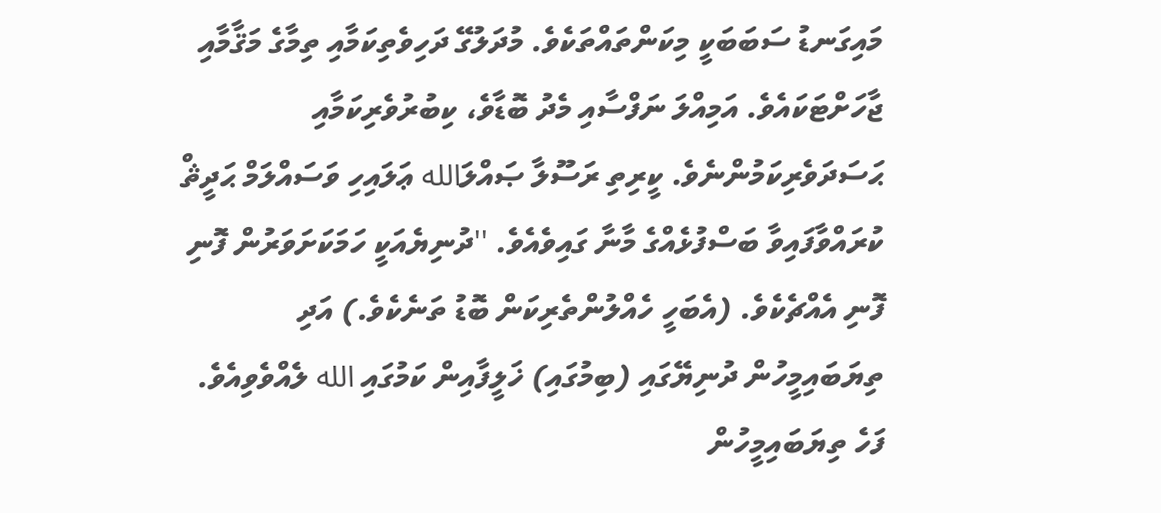މައިގަނޑު ސަބަބަކީ މިކަންތައްތަކެވެ. މުދަލުގޭ ދަހިވެތިކަމާއި ތިމާގެ މަޤާމާއި ޖާހަށްޓަކައެވެ. އަމިއްލަ ނަފްސާއި މެދު ބޮޑާވެ، ކިބުރުވެރިކަމާއި ޙަސަދަވެރިކަމުންނެވެ. ކީރިތި ރަސޫލާ ޞައްލަالله ޢަލައިހި ވަސައްލަމް ޙަދީޘް ކުރައްވާފައިވާ ބަސްފުޅެއްގެ މާނާ ގައިވެއެވެ. ''ދުނިޔެއަކީ ހަމަކަށަވަރުން ފޮނި ފޮނި އެއްޗެކެވެ. (އެބަހީ ހެއްލުންތެރިކަން ބޮޑު ތަނެކެވެ.) އަދި ތިޔަބައިމީހުން ދުނިޔޭގައި (ބިމުގައި) ޚަލީފާއިން ކަމުގައި الله ލެއްވެވިއެވެ. ފަހެ ތިޔަބައިމީހުން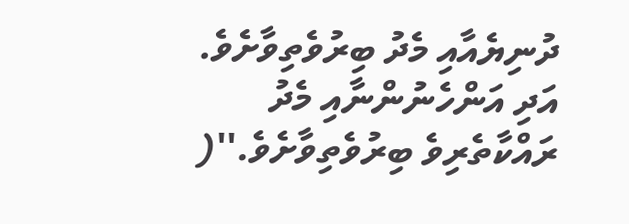ދުނިޔެއާއި މެދު ބިރުވެތިވާށެވެ. އަދި އަންހެނުންނާއި މެދު ރައްކާތެރިވެ ބިރުވެތިވާށެވެ.''(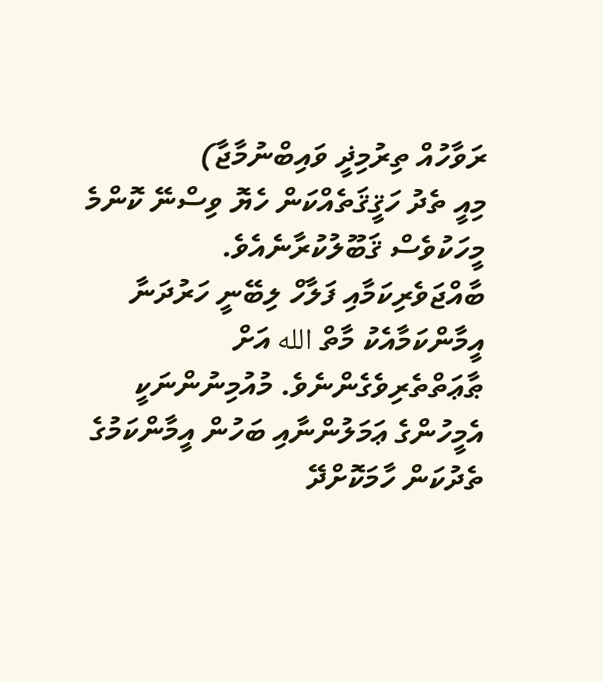ރަވާހުއް ތިރުމިޛީ ވައިބްނުމާޖާ)
މިއީ ތެދު ހަޤީޤަތެއްކަން ހެޔޮ ވިސްނޭ ކޮންމެ މީހަކުވެސް ޤަބޫލުކުރާނެއެވެ. ބާއްޖަވެރިކަމާއި ފަލާހް ލިބޭނީ ހަރުދަނާ އީމާންކަމާއެކު މާތް الله އަށް ޠާޢަތްތެރިވެގެންނެވެ. މުއުމިނުންނަކީ އެމީހުންގެ ޢަމަލުންނާއި ބަހުން އީމާންކަމުގެ ތެދުކަން ހާމަކޮށްދޭ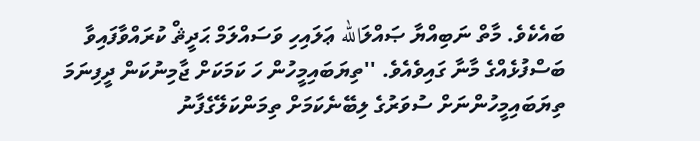ބައެކެވެ. މާތް ނަބިއްޔާ ޞައްލަالله ޢަލައިހި ވަސައްލަމް ޙަދީޘް ކުރައްވާފައިވާ ބަސްފުޅެއްގެ މާނާ ގައިވެއެވެ. ''ތިޔަބައިމީހުން ހަ ކަމަކަށް ޖާމިނުކަން ދީފިނަމަ ތިޔަބައިމީހުންނަށް ސުވަރުގެ ލިބޭނެކަމަށް ތިމަންކަލޭގެފާނު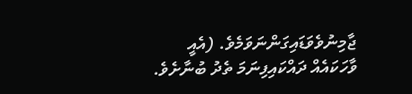ޖާމިނުވެވަޑައިގަންނަވަމެވެ. (އެއީ ވާހަކައެއް ދައްކައިފިނަމަ ތެދު ބުނާށެވެ.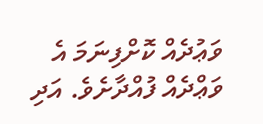ވަޢުދެއް ކޮށްފިނަމަ އެ ވަޢްދެއް ފުއްދާށެވެ. އަދި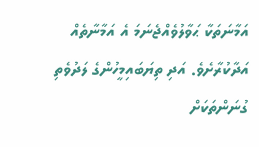އަމާނަތަކާ ޙަވާލުވެއްޖެނަމަ އެ އަމާނާތެއް އަދާކުރާށެވެ. އަދި ތިޔަބައިމީހުންގެ ލަދުވެތި ގުނަންތަކަށް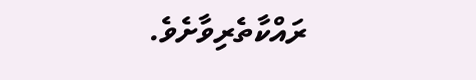ރައްކާތެރިވާށެވެ.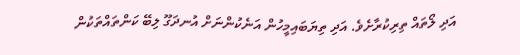އަދި ލޯތައް ތިރިކުރާށެވެ. އަދި ތިޔަބައިމީހުން އަނެކުންނަށް އުނދަގޫ ލިބޭ ކަންތައްތަކުން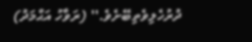ދުރުހެލިވެތިބޭށެވެ.'' (ރަވާހު އަޙްމަދު)